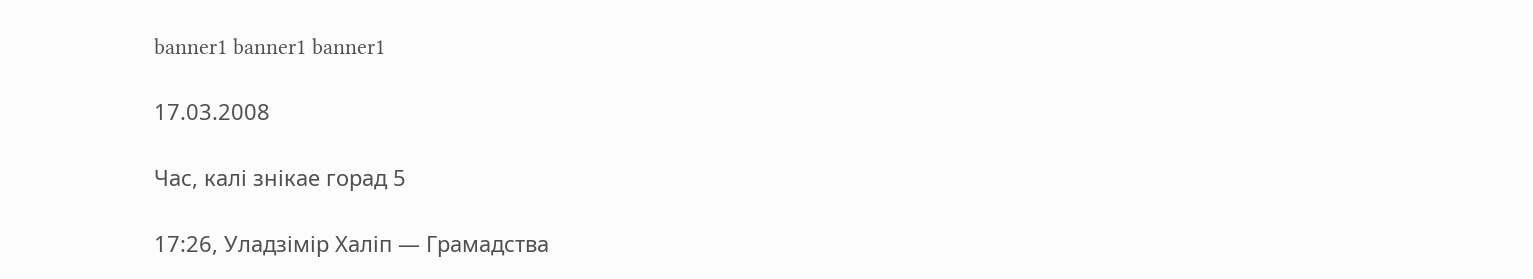banner1 banner1 banner1

17.03.2008

Час, калі знікае горад 5

17:26, Уладзімір Халіп — Грамадства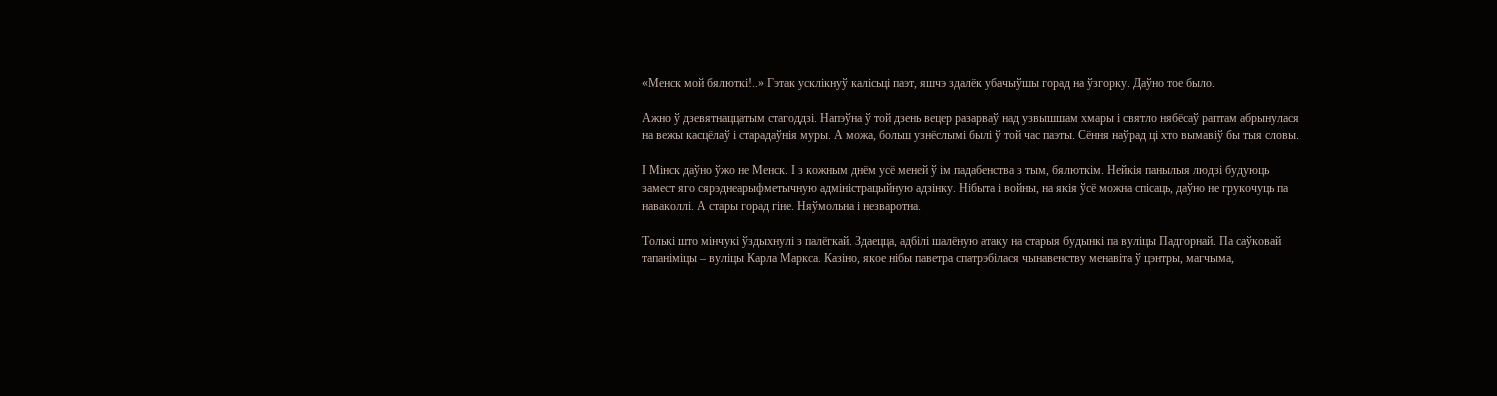«Менск мой бялюткі!..» Гэтак усклікнуў калісьці паэт, яшчэ здалёк убачыўшы горад на ўзгорку. Даўно тое было.

Ажно ў дзевятнаццатым стагоддзі. Напэўна ў той дзень вецер разарваў над узвышшам хмары і святло нябёсаў раптам абрынулася на вежы касцёлаў і старадаўнія муры. А можа, больш узнёслымі былі ў той час паэты. Сёння наўрад ці хто вымавіў бы тыя словы.

І Мінск даўно ўжо не Менск. І з кожным днём усё меней ў ім падабенства з тым, бялюткім. Нейкія панылыя людзі будуюць замест яго сярэднеарыфметычную адміністрацыйную адзінку. Нібыта і войны, на якія ўсё можна спісаць, даўно не грукочуць па наваколлі. А стары горад гіне. Няўмольна і незваротна.

Толькі што мінчукі ўздыхнулі з палёгкай. Здаецца, адбілі шалёную атаку на старыя будынкі па вуліцы Падгорнай. Па саўковай тапаніміцы – вуліцы Карла Маркса. Казіно, якое нібы паветра спатрэбілася чынавенству менавіта ў цэнтры, магчыма,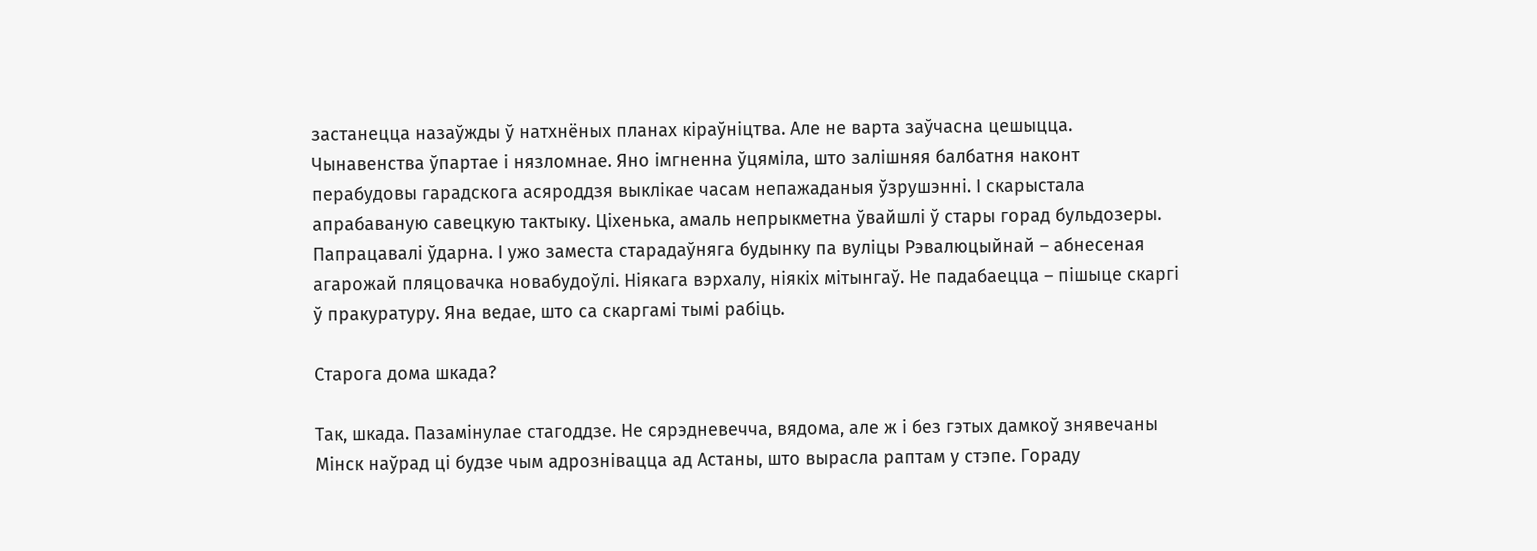застанецца назаўжды ў натхнёных планах кіраўніцтва. Але не варта заўчасна цешыцца. Чынавенства ўпартае і нязломнае. Яно імгненна ўцяміла, што залішняя балбатня наконт перабудовы гарадскога асяроддзя выклікае часам непажаданыя ўзрушэнні. І скарыстала апрабаваную савецкую тактыку. Ціхенька, амаль непрыкметна ўвайшлі ў стары горад бульдозеры. Папрацавалі ўдарна. І ужо заместа старадаўняга будынку па вуліцы Рэвалюцыйнай – абнесеная агарожай пляцовачка новабудоўлі. Ніякага вэрхалу, ніякіх мітынгаў. Не падабаецца – пішыце скаргі ў пракуратуру. Яна ведае, што са скаргамі тымі рабіць.

Старога дома шкада?

Так, шкада. Пазамінулае стагоддзе. Не сярэдневечча, вядома, але ж і без гэтых дамкоў знявечаны Мінск наўрад ці будзе чым адрознівацца ад Астаны, што вырасла раптам у стэпе. Гораду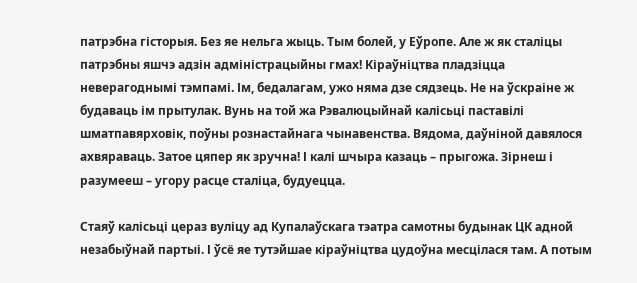патрэбна гісторыя. Без яе нельга жыць. Тым болей, у Еўропе. Але ж як сталіцы патрэбны яшчэ адзін адміністрацыйны гмах! Кіраўніцтва пладзіцца неверагоднымі тэмпамі. Ім, бедалагам, ужо няма дзе сядзець. Не на ўскраіне ж будаваць ім прытулак. Вунь на той жа Рэвалюцыйнай калісьці паставілі шматпавярховік, поўны рознастайнага чынавенства. Вядома, даўніной давялося ахвяраваць. Затое цяпер як зручна! І калі шчыра казаць – прыгожа. Зірнеш і разумееш – угору расце сталіца, будуецца.

Стаяў калісьці цераз вуліцу ад Купалаўскага тэатра самотны будынак ЦК адной незабыўнай партыі. І ўсё яе тутэйшае кіраўніцтва цудоўна месцілася там. А потым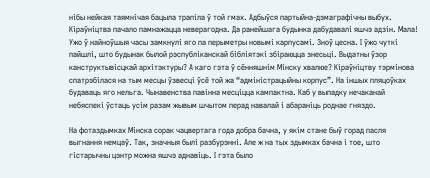нібы нейкая таямнічая бацыла трапіла ў той гмах. Адбыўся партыйна-дэмаграфічны выбух. Кіраўніцтва пачало памнажацца неверагодна. Да ранейшага будынка дабудавалі яшчэ адзін. Мала! Ужо ў найноўшыя часы замкнулі яго па перыметры новымі карпусамі. Зноў цесна. І ўжо чуткі пайшлі, што будынак былой рэспубліканскай бібліятэкі збіраюцца знесьці. Выдатны ўзор канструктывісцкай архітэктуры? А каго гэта ў сённяшнім Мінску хвалюе? Кіраўніцтву тэрмінова спатрэбілася на тым месцы ўзвесці ўсё той жа “адміністрацыйны корпус”. На іншых пляцоўках будаваць яго нельга. Чынавенства павінна месціцца кампактна. Каб у выпадку нечаканай небяспекі ўстаць усім разам жывым шчытом перад навалай і абараніць роднае гняздо.

На фотаздымках Мінска сорак чацвертага года добра бачна, у якім стане быў горад пасля выгнання немцаў. Так, значныя былі разбурэнні. Але ж на тых здымках бачна і тое, што гістарычны цэнтр можна яшчэ аднавіць. І гэта было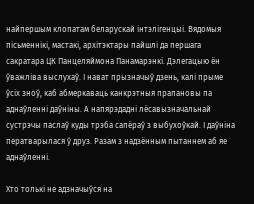найпершым клопатам беларускай інтэлігенцыі. Вядомыя пісьменнікі, мастакі, архітэктары пайшлі да першага сакратара ЦК Панцеляймона Панамарэнкі. Дэлегацыю ён ўважліва выслухаў. І нават прызначыў дзень, калі прыме ўсіх зноў, каб абмеркаваць канкрэтныя прапановы па аднаўленні даўніны. А напярэдадні лёсавызначальнай сустрэчы паслаў куды трэба сапёраў з выбухоўкай. І даўніна ператварылася ў друз. Разам з надзённым пытаннем аб яе аднаўленні.

Хто толькі не адзначыўся на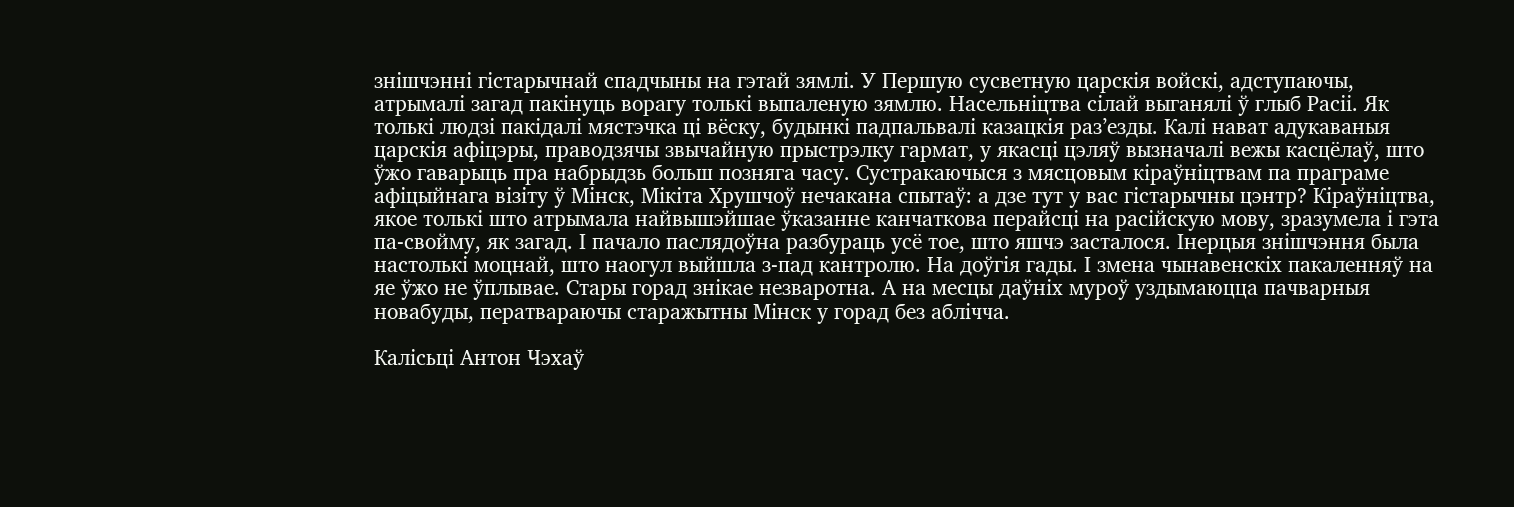знішчэнні гістарычнай спадчыны на гэтай зямлі. У Першую сусветную царскія войскі, адступаючы, атрымалі загад пакінуць ворагу толькі выпаленую зямлю. Насельніцтва сілай выганялі ў глыб Расіі. Як толькі людзі пакідалі мястэчка ці вёску, будынкі падпальвалі казацкія раз’езды. Калі нават адукаваныя царскія афіцэры, праводзячы звычайную прыстрэлку гармат, у якасці цэляў вызначалі вежы касцёлаў, што ўжо гаварыць пра набрыдзь больш позняга часу. Сустракаючыся з мясцовым кіраўніцтвам па праграме афіцыйнага візіту ў Мінск, Мікіта Хрушчоў нечакана спытаў: а дзе тут у вас гістарычны цэнтр? Кіраўніцтва, якое толькі што атрымала найвышэйшае ўказанне канчаткова перайсці на расійскую мову, зразумела і гэта па-свойму, як загад. І пачало паслядоўна разбураць усё тое, што яшчэ засталося. Інерцыя знішчэння была настолькі моцнай, што наогул выйшла з-пад кантролю. На доўгія гады. І змена чынавенскіх пакаленняў на яе ўжо не ўплывае. Стары горад знікае незваротна. А на месцы даўніх муроў уздымаюцца пачварныя новабуды, ператвараючы старажытны Мінск у горад без аблічча.

Калісьці Антон Чэхаў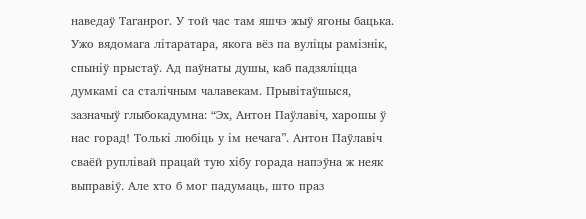наведаў Таганрог. У той час там яшчэ жыў ягоны бацька. Ужо вядомага літаратара, якога вёз па вуліцы рамізнік, спыніў прыстаў. Ад паўнаты душы, каб падзяліцца думкамі са сталічным чалавекам. Прывітаўшыся, зазначыў глыбокадумна: “Эх, Антон Паўлавіч, харошы ў нас горад! Толькі любіць у ім нечага”. Антон Паўлавіч сваёй руплівай працай тую хібу горада напэўна ж неяк выправіў. Але хто б мог падумаць, што праз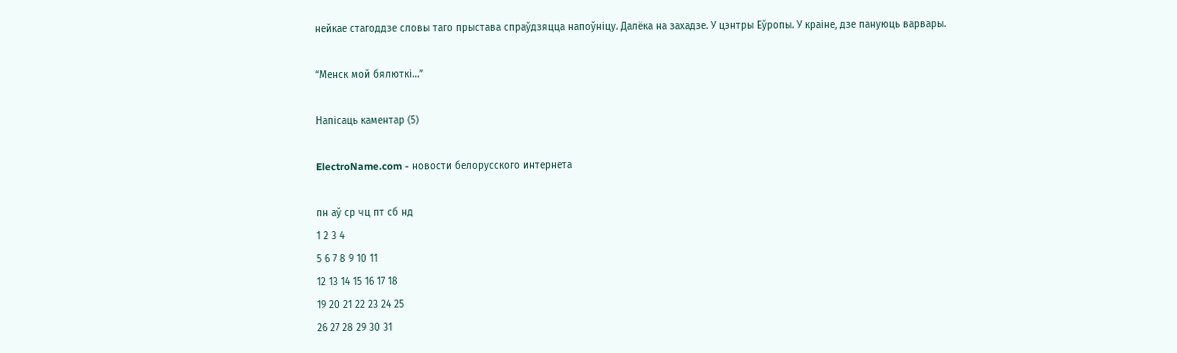нейкае стагоддзе словы таго прыстава спраўдзяцца напоўніцу. Далёка на захадзе. У цэнтры Еўропы. У краіне, дзе пануюць варвары.

“Менск мой бялюткі…”

Напісаць каментар (5)

ElectroName.com - новости белорусского интернета

пн аў ср чц пт сб нд
1 2 3 4
5 6 7 8 9 10 11
12 13 14 15 16 17 18
19 20 21 22 23 24 25
26 27 28 29 30 31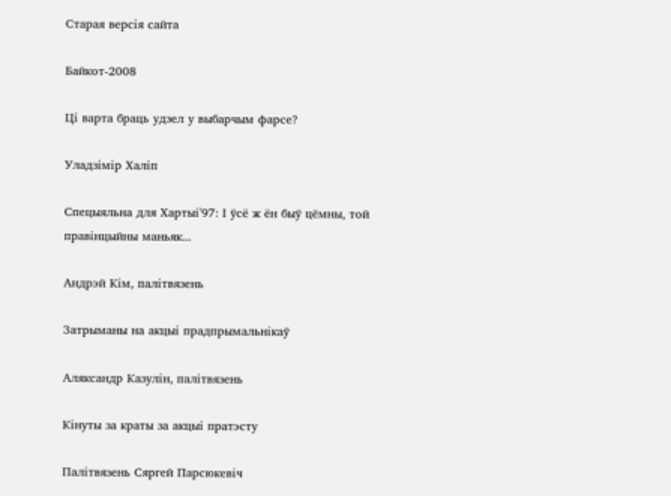Старая версія сайта

Байкот-2008

Ці варта браць удзел у выбарчым фарсе?

Уладзімір Халіп

Спецыяльна для Хартыі'97: І ўсё ж ён быў цёмны, той правінцыйны маньяк...

Андрэй Кім, палітвязень

Затрыманы на акцыі прадпрымальнікаў

Аляксандр Казулін, палітвязень

Кінуты за краты за акцыі пратэсту

Палітвязень Сяргей Парсюкевіч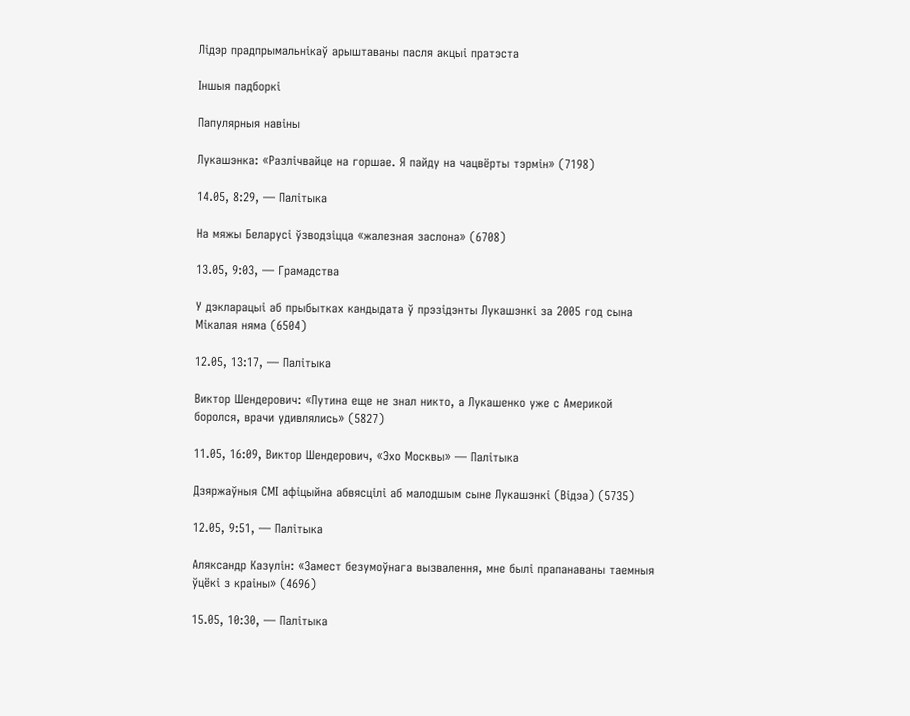Лідэр прадпрымальнікаў арыштаваны пасля акцыі пратэста

Іншыя падборкі

Папулярныя навіны

Лукашэнка: «Разлічвайце на горшае. Я пайду на чацвёрты тэрмін» (7198)

14.05, 8:29, — Палітыка

На мяжы Беларусі ўзводзіцца «жалезная заслона» (6708)

13.05, 9:03, — Грамадства

У дэкларацыі аб прыбытках кандыдата ў прэзідэнты Лукашэнкі за 2005 год сына Мікалая няма (6504)

12.05, 13:17, — Палітыка

Виктор Шендерович: «Путина еще не знал никто, а Лукашенко уже с Америкой боролся, врачи удивлялись» (5827)

11.05, 16:09, Виктор Шендерович, «Эхо Москвы» — Палітыка

Дзяржаўныя СМІ афіцыйна абвясцілі аб малодшым сыне Лукашэнкі (Відэа) (5735)

12.05, 9:51, — Палітыка

Аляксандр Казулін: «Замест безумоўнага вызвалення, мне былі прапанаваны таемныя ўцёкі з краіны» (4696)

15.05, 10:30, — Палітыка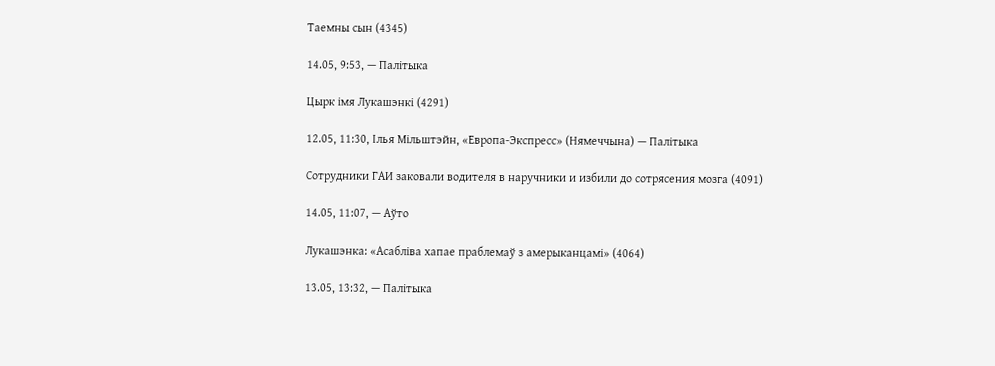Таемны сын (4345)

14.05, 9:53, — Палітыка

Цырк імя Лукашэнкі (4291)

12.05, 11:30, Ілья Мільштэйн, «Европа-Экспресс» (Нямеччына) — Палітыка

Сотрудники ГАИ заковали водителя в наручники и избили до сотрясения мозга (4091)

14.05, 11:07, — Аўто

Лукашэнка: «Асабліва хапае праблемаў з амерыканцамі» (4064)

13.05, 13:32, — Палітыка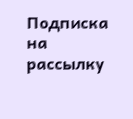Подписка на рассылку